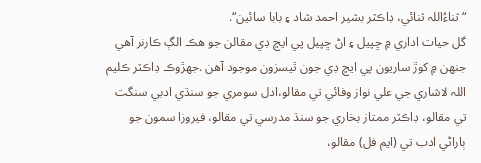“ثناءُاللہ ثنائي، ڊاڪٽر بشير احمد شاد ۽ بابا سائين“.
گل حيات اداري ۾ ڇپيل ۽ اڻ ڇپيل پي ايڇ ڊي مقالن جو هڪ الڳ ڪارنر آھي جنهن ۾ کوڙ ساريون پي ايڇ ڊي جون ٿيسزون موجود آھن .جھڙوڪ ڊاڪٽر ڪليم اللہ لاشاري جي علي نواز وفائي تي مقالو،ادل سومري جو سنڌي ادبي سنگت تي مقالو، ڊاڪٽر ممتاز بخاري جو سنڌ مدرسي تي مقالو، فيروزا سمون جو ٻاراڻي ادب تي (ايم فل) مقالو،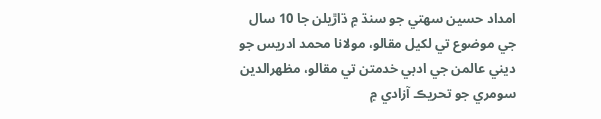امداد حسين سھتي جو سنڌ ۾ ڌاڙيلن جا 10 سال جي موضوع تي لکيل مقالو، مولانا محمد ادريس جو ديني عالمن جي ادبي خدمتن تي مقالو، مظھرالدين سومري جو تحريڪ آزادي ۾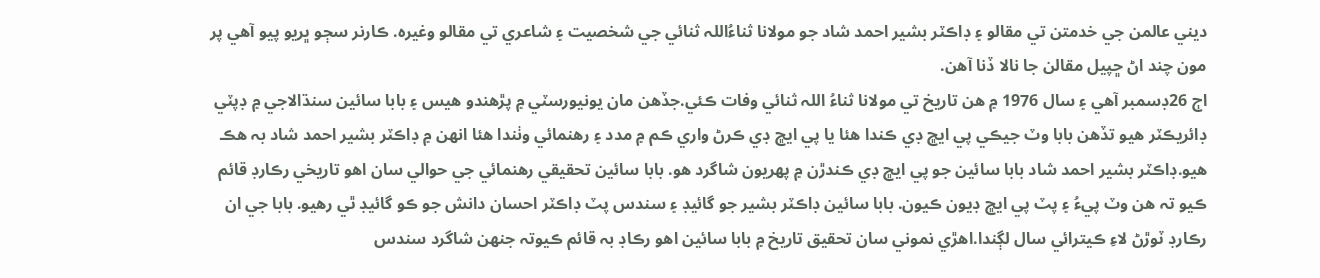ديني عالمن جي خدمتن تي مقالو ۽ ڊاڪٽر بشير احمد شاد جو مولانا ثناءُاللہ ثنائي جي شخصيت ۽ شاعري تي مقالو وغيره. ڪارنر سڄو ڀريو پيو آھي پر مون چند اڻ ڇپيل مقالن جا نالا ڏنا آھن.
اڄ 26ڊسمبر آھي ۽ سال 1976 ۾ ھن تاريخ تي مولانا ثناءُ اللہ ثنائي وفات ڪئي.جڏھن مان يونيورسٽي ۾ پڙھندو ھيس ۽ بابا سائين سنڌالاجي ۾ ڊپٽي ڊائريڪٽر ھيو تڏھن بابا وٽ جيڪي پي ايڇ ڊي ڪندا ھئا يا پي ايڇ ڊي ڪرڻ واري ڪم ۾ مدد ۽ رھنمائي وٺندا ھئا انھن ۾ ڊاڪٽر بشير احمد شاد بہ ھڪ ھيو.ڊاڪٽر بشير احمد شاد بابا سائين جو پي ايڇ ڊي ڪندڙن ۾ پھريون شاگرد ھو. بابا سائين تحقيقي رھنمائي جي حوالي سان اھو تاريخي رڪارڊ قائم ڪيو تہ ھن وٽ پيءُ ۽ پٽ پي ايڇ ڊيون ڪيون. بابا سائين ڊاڪٽر بشير جو گائيڊ ۽ سندس پٽ ڊاڪٽر احسان دانش جو ڪو گائيڊ ٿي رھيو. بابا جي ان رڪارڊ ٽوڙڻ لاءِ ڪيترائي سال لڳندا.اھڙي نموني سان تحقيق تاريخ ۾ بابا سائين اھو رڪاڊ بہ قائم ڪيوتہ جنهن شاگرد سندس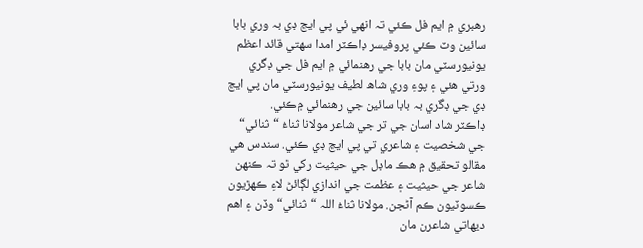رھبري ۾ ايم فل ڪئي تہ انھي ئي پي ايڇ ڊي بہ وري بابا سائين وٽ ڪئي پروفيسر ڊاڪٽر امدا سھتي قائد اعظم يونيورسٽي مان بابا جي رھنمائي ۾ ايم فل جي ڊگري ورتي ھئي ۽ پوءِ وري شاھ لطيف يونيورسٽي مان پي ايڇ ڊي جي ڊگري بہ بابا سائين جي رھنمائي ۾ڪئي.
ڊاڪٽر شاد اسان جي تر جي شاعر مولانا ثناءُ “ثنائي“ جي شخصيت ۽ شاعري تي پي ايڇ ڊي ڪئي. سندس ھي مقالو تحقيق ۾ ھڪ ماڊل جي حيثيت رکي ٿو تہ ڪنهن شاعر جي حيثيت ۽ عظمت جي اندازي لڳائڻ لاءِ ڪھڙيون ڪسوٽيون ڪم آڻجن. مولانا ثناءُ اللہ “ثنائي“ وڏن ۽ اھم ديھاتي شاعرن مان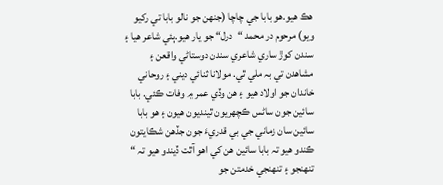ھڪ ھيو.ھو بابا جي چاچا (جنهن جو نالو بابا تي رکيو ويو) مرحوم در محمد “درل“ جو يار ھيو.ٻئي شاعر ھيا ۽ سندن کوڙ ساري شاعري سندن دوستاڻي واقعن ۽ مشاھدن تي بہ ملي ٿي. مولانا ثنائي ديني ۽ روحاني خاندان جو اولاد ھيو ۽ ھن وڏي عمر ۾ وفات ڪئي. بابا سائين جون ساڻس ڪچھريون ٿينديون ھيون ۽ ھو بابا سائين سان زماني جي بي قدريءَ جون جڏھن شڪايتون ڪندو ھيو تہ بابا سائين ھن کي اھو آٿت ڏيندو ھيو تہ “ تنهنجو ۽ تنهنجي خدمتن جو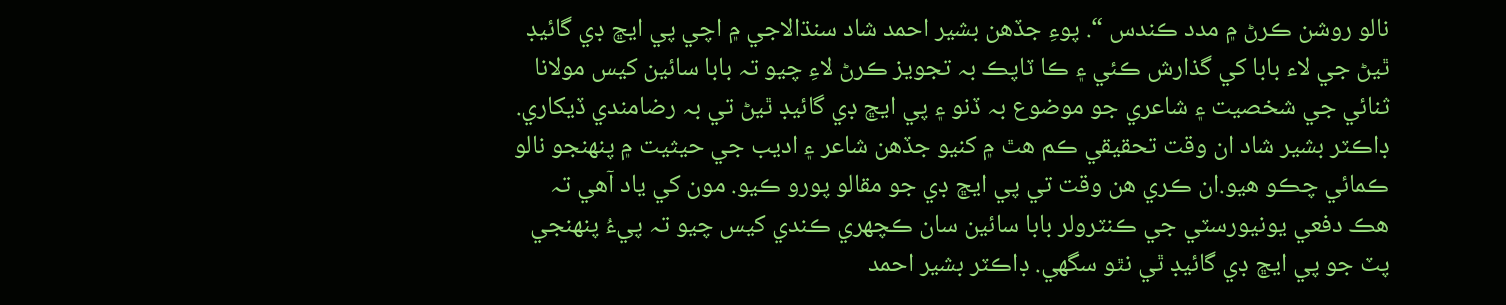نالو روشن ڪرڻ ۾ مدد ڪندس “. پوءِ جڏھن بشير احمد شاد سنڌالاجي ۾ اچي پي ايڇ ڊي گائيڊ ٿيڻ جي لاء بابا کي گذارش ڪئي ۽ ڪا ٽاپڪ بہ تجويز ڪرڻ لاءِ چيو تہ بابا سائين کيس مولانا ثنائي جي شخصيت ۽ شاعري جو موضوع بہ ڏنو ۽ پي ايڇ ڊي گائيڊ ٿيڻ تي بہ رضامندي ڏيکاري. ڊاڪٽر بشير شاد ان وقت تحقيقي ڪم ھٿ ۾ کنيو جڏھن شاعر ۽ اديب جي حيثيت ۾ پنهنجو نالو ڪمائي چڪو ھيو.ان ڪري ھن وقت تي پي ايڇ ڊي جو مقالو پورو ڪيو. مون کي ياد آھي تہ ھڪ دفعي يونيورسٽي جي ڪنٽرولر بابا سائين سان ڪچھري ڪندي کيس چيو تہ پيءُ پنهنجي پٽ جو پي ايڇ ڊي گائيڊ ٿي نٿو سگھي. ڊاڪٽر بشير احمد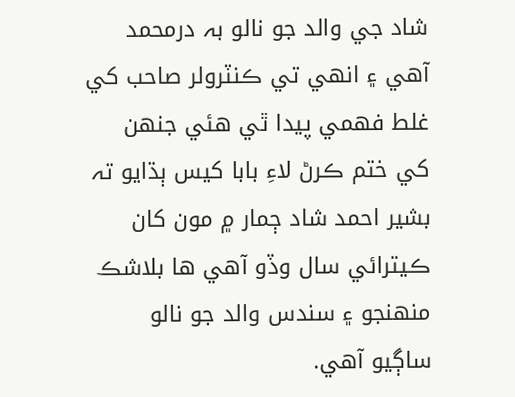شاد جي والد جو نالو بہ درمحمد آھي ۽ انهي تي ڪنٽرولر صاحب کي غلط فھمي پيدا ٿي ھئي جنهن کي ختم ڪرڻ لاءِ بابا کيس ٻڌايو تہ بشير احمد شاد ڄمار ۾ مون کان ڪيترائي سال وڏو آھي ھا بلاشڪ منهنجو ۽ سندس والد جو نالو ساڳيو آھي.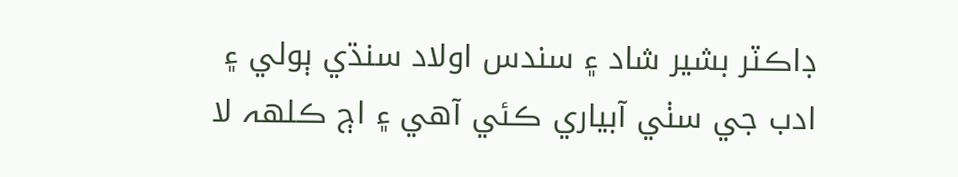ڊاڪٽر بشير شاد ۽ سندس اولاد سنڌي ٻولي ۽ ادب جي سٺي آبياري ڪئي آھي ۽ اڄ ڪلھہ لا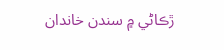ڙڪاڻي ۾ سندن خاندان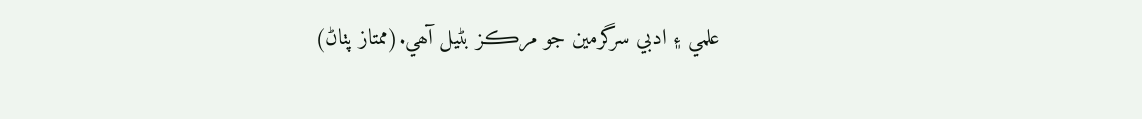علمي ۽ ادبي سرگرمين جو مرڪز بڻيل آھي.(ممتاز پٺاڻ)